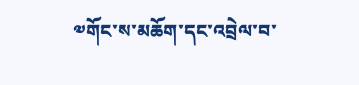༧གོང་ས་མཆོག་དང་འབྲེལ་བ་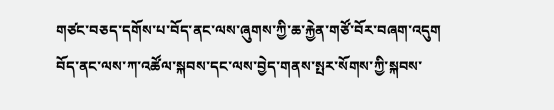གཙང་བཅད་དགོས་པ་བོད་ནང་ལས་ཞུགས་ཀྱི་ཆ་རྐྱེན་གཙོ་བོར་བཞག་འདུག
བོད་ནང་ལས་ཀ་འཚོལ་སྐབས་དང་ལས་བྱེད་གནས་སྤར་སོགས་ཀྱི་སྐབས་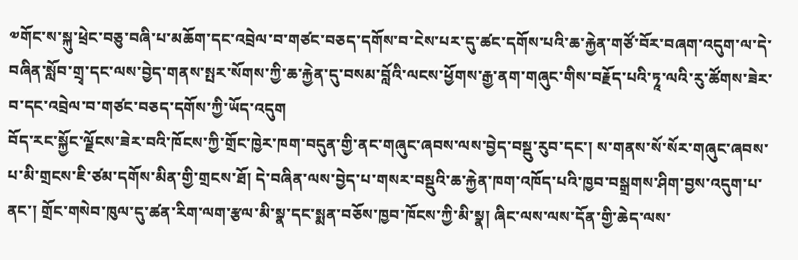༧གོང་ས་སྐུ་ཕྲེང་བཅུ་བཞི་པ་མཆོག་དང་འབྲེལ་བ་གཙང་བཅད་དགོས་བ་ངེས་པར་དུ་ཚང་དགོས་པའི་ཆ་རྐྱེན་གཙོ་བོར་བཞག་འདུག་ལ་དེ་བཞིན་སློབ་གྲྭ་དང་ལས་བྱེད་གནས་སྤར་སོགས་ཀྱི་ཆ་རྐྱེན་དུ་བསམ་བློའི་ལངས་ཕྱོགས་རྒྱ་ནག་གཞུང་གིས་བརྗོད་པའི་ཏཱ་ལའི་རུ་ཚོགས་ཟེར་བ་དང་འབྲེལ་བ་གཙང་བཅད་དགོས་ཀྱི་ཡོད་འདུག
བོད་རང་སྐྱོང་ལྗོངས་ཟེར་བའི་ཁོངས་ཀྱི་གྲོང་ཁྱེར་ཁག་བདུན་གྱི་ནང་གཞུང་ཞབས་ལས་བྱེད་བསྡུ་རུབ་དང་། ས་གནས་སོ་སོར་གཞུང་ཞབས་པ་མི་གྲངས་ཇི་ཙམ་དགོས་མིན་གྱི་གྲངས་ཐོ། དེ་བཞིན་ལས་བྱེད་པ་གསར་བསྡུའི་ཆ་རྐྱེན་ཁག་འཁོད་པའི་ཁྱབ་བསྒྲགས་ཤིག་བྱས་འདུག་པ་ནང་། གྲོང་གསེབ་ཁུལ་དུ་ཚན་རིག་ལག་རྩལ་མི་སྣ་དང་སྨན་བཅོས་ཁྱབ་ཁོངས་ཀྱི་མི་སྣ། ཞིང་ལས་ལས་དོན་གྱི་ཆེད་ལས་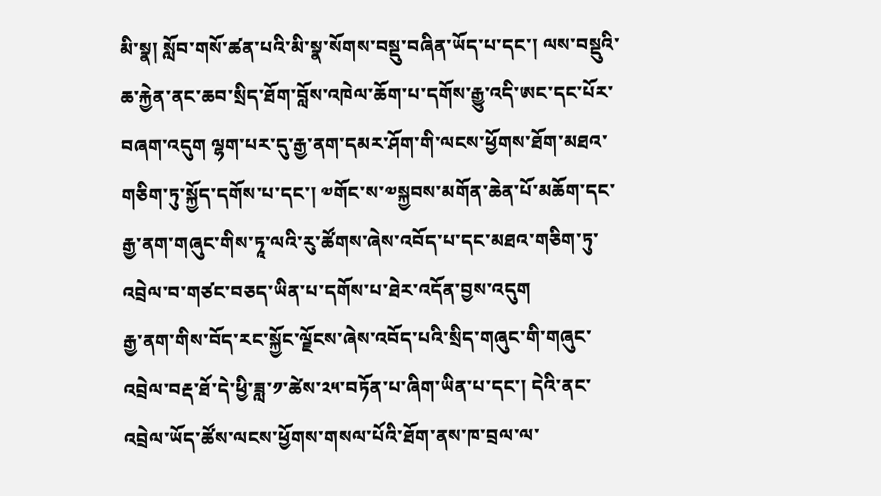མི་སྣ། སློབ་གསོ་ཚན་པའི་མི་སྣ་སོགས་བསྡུ་བཞིན་ཡོད་པ་དང་། ལས་བསྡུའི་ཆ་རྐྱེན་ནང་ཆབ་སྲིད་ཐོག་བློས་འཁེལ་ཆོག་པ་དགོས་རྒྱུ་འདི་ཨང་དང་པོར་བཞག་འདུག ལྷག་པར་དུ་རྒྱ་ནག་དམར་ཤོག་གི་ལངས་ཕྱོགས་ཐོག་མཐའ་གཅིག་ཏུ་སྐྱོད་དགོས་པ་དང་། ༧གོང་ས་༧སྐྱབས་མགོན་ཆེན་པོ་མཆོག་དང་རྒྱ་ནག་གཞུང་གིས་ཏཱ་ལའི་རུ་ཚོགས་ཞེས་འབོད་པ་དང་མཐའ་གཅིག་ཏུ་འབྲེལ་བ་གཙང་བཅད་ཡིན་པ་དགོས་པ་ཐེར་འདོན་བྱས་འདུག
རྒྱ་ནག་གིས་བོད་རང་སྐྱོང་ལྗོངས་ཞེས་འབོད་པའི་སྲིད་གཞུང་གི་གཞུང་འབྲེལ་བརྡ་ཐོ་དེ་ཕྱི་ཟླ་༡་ཚེས་༢༥་བཏོན་པ་ཞིག་ཡིན་པ་དང་། དེའི་ནང་འབྲེལ་ཡོད་ཚོས་ལངས་ཕྱོགས་གསལ་པོའི་ཐོག་ནས་ཁ་བྲལ་ལ་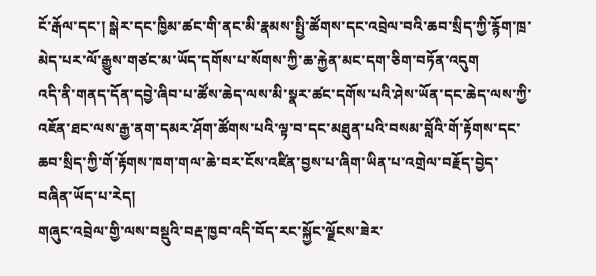ངོ་རྒོལ་དང་། སྒེར་དང་ཁྱིམ་ཚང་གི་ནང་མི་རྣམས་སྤྱི་ཚོགས་དང་འབྲེལ་བའི་ཆབ་སྲིད་ཀྱི་རྙོག་ཁྲ་མེད་པར་ལོ་རྒྱུས་གཙང་མ་ཡོད་དགོས་པ་སོགས་ཀྱི་ཆ་རྐྱེན་མང་དག་ཅིག་བཏོན་འདུག
འདི་ནི་གནད་དོན་དབྱེ་ཞིབ་པ་ཚོས་ཆེད་ལས་མི་སྣར་ཚང་དགོས་པའི་ཤེས་ཡོན་དང་ཆེད་ལས་ཀྱི་འཇོན་ཐང་ལས་རྒྱ་ནག་དམར་ཤོག་ཚོགས་པའི་ལྟ་བ་དང་མཐུན་པའི་བསམ་བློའི་གོ་རྟོགས་དང་ཆབ་སྲིད་ཀྱི་གོ་རྟོགས་ཁག་གལ་ཆེ་བར་ངོས་འཛིན་བྱས་པ་ཞིག་ཡིན་པ་འགྲེལ་བརྗོད་བྱེད་བཞིན་ཡོད་པ་རེད།
གཞུང་འབྲེལ་གྱི་ལས་བསྡུའི་བརྡ་ཁྱབ་འདི་བོད་རང་སྐྱོང་ལྗོངས་ཟེར་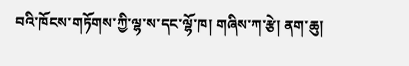བའི་ཁོངས་གཏོགས་ཀྱི་ལྷ་ས་དང་ལྷོ་ཁ། གཞིས་ཀ་རྩེ། ནག་ཆུ།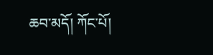ཆབ་མདོ། ཀོང་པོ།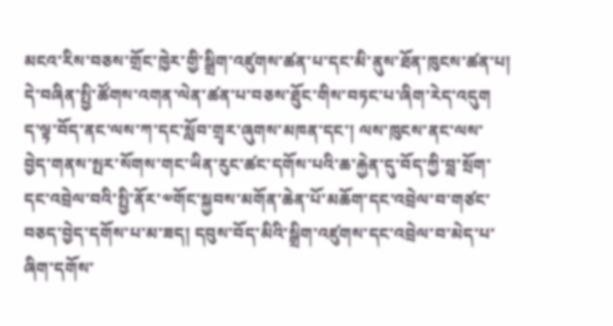མངའ་རིས་བཅས་གྲོང་ཁྱེར་གྱི་སྒྲིག་འཛུགས་ཚན་པ་དང་མི་ནུས་ཐོན་ཁུངས་ཚན་པ། དེ་བཞིན་སྤྱི་ཚོགས་འགན་ལེན་ཚན་པ་བཅས་ཐོུང་གིས་བཏང་པ་ཞིག་རེད་འདུག
ད་ལྟ་བོད་ནང་ལས་ཀ་དང་སློབ་གྲྭར་ཞུགས་མཁན་དང་། ལས་ཁུངས་ནང་ལས་བྱེད་གནས་སྤར་སོགས་གང་ཡིན་རུང་ཚང་དགོས་པའི་ཆ་རྐྱེན་དུ་བོད་ཀྱི་བླ་སྲོག་དང་འབྲེལ་བའི་སྤྱི་ནོར་༧གོང་སྐྱབས་མགོན་ཆེན་པོ་མཆོག་དང་འབྲེལ་བ་གཙང་བཅད་བྱེད་དགོས་པ་མ་ཟད། དབུས་བོད་མིའི་སྒྲིག་འཛུགས་དང་འབྲེལ་བ་མེད་པ་ཞིག་དགོས་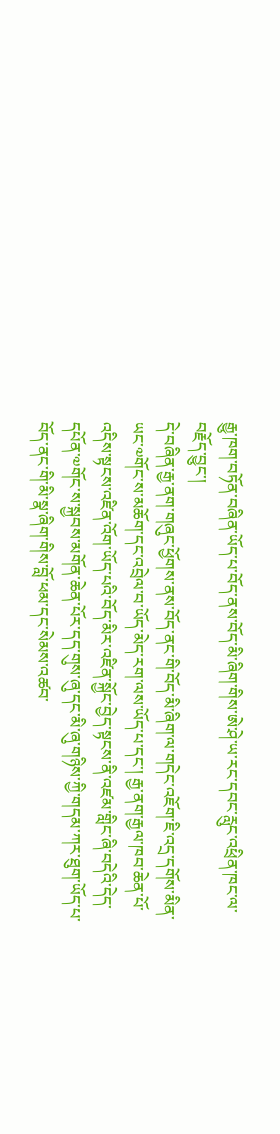རྒྱུ་ཁག་བཏོན་བཞིན་ཡོད་པ་བོད་ནས་བོད་མི་ཞིག་གིས་ཨེ་ཤེ་ཡ་རང་དབང་རླུང་འཕྲིན་ཁང་ལ་བརྗོད་བྱུང་།
དེ་བཞིན་རྒྱ་ནག་གཞུང་ཕྱོགས་ནས་བོད་ནང་གི་བོད་མི་ཞིག་ལ་གདེང་འཇོག་ཇི་འདྲ་དགོས་མིན་ཡང་༧གོང་ས་མཆོག་དང་འབྲེལ་བ་ཡོད་མེད་རག་ལས་ཡོད་པ་དང་། རྒྱ་ནག་རྒྱལ་ཁབ་ཆེན་པོ་འདིས་སྟངས་འཛིན་འོག་ཡོད་པའི་བོད་མིར་འཛིན་སྐྱོང་བྱེད་སྟངས་ནི་འཛམ་གླིང་ཞི་བདེའི་དེད་དཔོན་༧གོང་ས་སྐྱབས་མགོན་ཆེན་པོར་དད་གུས་ཞུ་དང་མི་ཞུ་གཉིས་ཀྱི་གདམ་ཀར་ཐུག་ཡོད་པ་བོད་ནང་གི་མི་སྣ་ཞིག་གིས་བློ་ཕམ་དང་སེམས་འཚབ་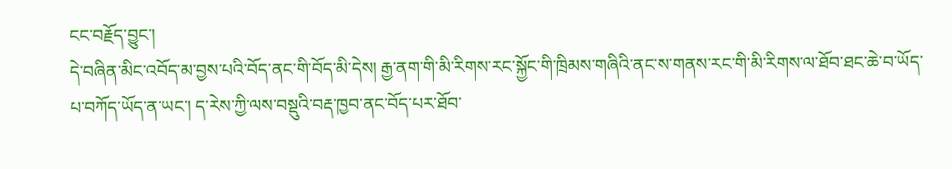ངང་བརྗོད་བྱུང་།
དེ་བཞིན་མིང་འབོད་མ་བྱས་པའི་བོད་ནང་གི་བོད་མི་དེས། རྒྱ་ནག་གི་མི་རིགས་རང་སྐྱོང་གི་ཁྲིམས་གཞིའི་ནང་ས་གནས་རང་གི་མི་རིགས་ལ་ཐོབ་ཐང་ཆེ་བ་ཡོད་པ་བཀོད་ཡོད་ན་ཡང་། ད་རེས་ཀྱི་ལས་བསྡུའི་བརྡ་ཁྱབ་ནང་བོད་པར་ཐོབ་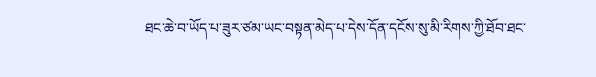ཐང་ཆེ་བ་ཡོད་པ་ཟུར་ཙམ་ཡང་བསྟན་མེད་པ་དེས་དོན་དངོས་སུ་མི་རིགས་ཀྱི་ཐོབ་ཐང་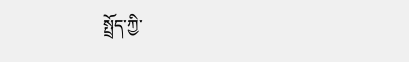སྤྲོད་ཀྱི་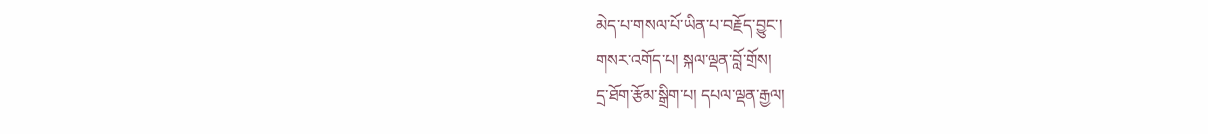མེད་པ་གསལ་པོ་ཡིན་པ་བརྗོད་བྱུང་།
གསར་འགོད་པ། སྐལ་ལྡན་བློ་གྲོས།
དྲ་ཐོག་རྩོམ་སྒྲིག་པ། དཔལ་ལྡན་རྒྱལ།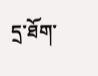དྲ་ཐོག་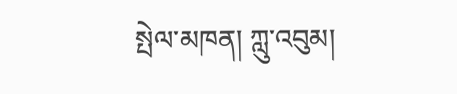སྤེལ་མཁན། ཀླུ་འབུམ།